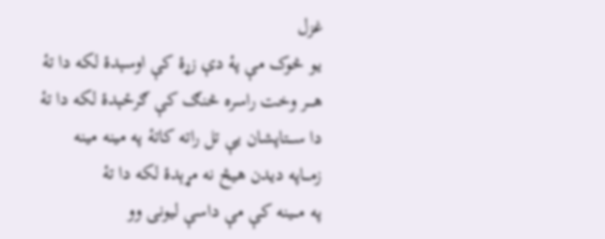غزل
یـو څوک مې پۀ دې زړۀ کې اوسېدۀ لکه دا تۀ
هــــر وخت راسره څنګ کې ګرځېدۀ لکه دا تۀ
دا ســـتاپشان یې تل راته کاتۀ په مینه مینه
زمـــاپه دیدن هیڅ نه مړېدۀ لکه دا تۀ
په مـــینه کې مې داسې لیونی وو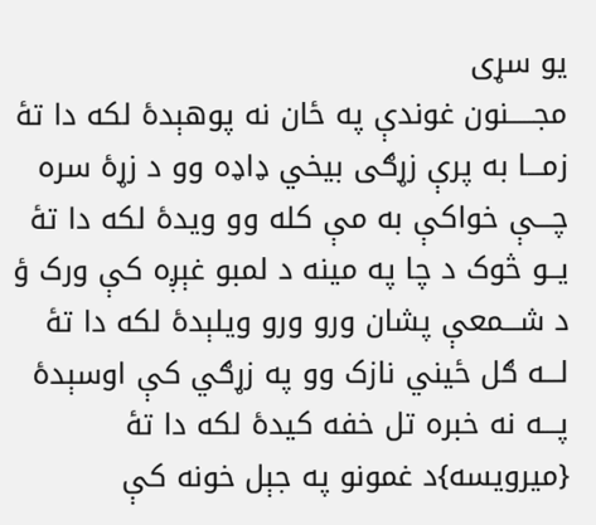یو سړی
مجـــــنون غوندې په ځان نه پوهېدۀ لکه دا تۀ
زمـــا به پرې زړګی بیخي ډاډه وو د زړۀ سره
چـــې خواکې به مې کله وو ويدۀ لکه دا تۀ
یــو څوک د چا په مینه د لمبو غېږه کې ورک ؤ
د شـــمعې پشان ورو ورو ویلېدۀ لکه دا تۀ
لـــه ګل ځیني نازک وو په زړګي کې اوسېدۀ
پـــه نه خبره تل خفه کیدۀ لکه دا تۀ
{میرویسه}د غمونو په جېل خونه کې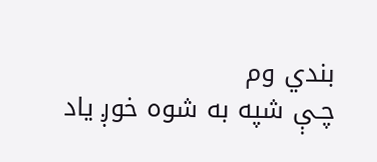بندي وم
چـې شپه به شوه خوږ یاد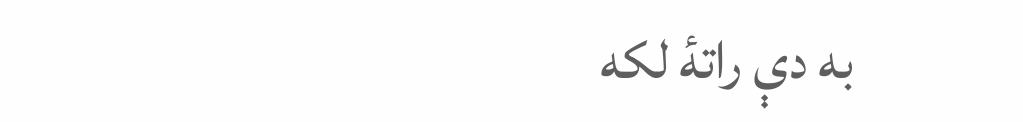به دې راتۀ لکه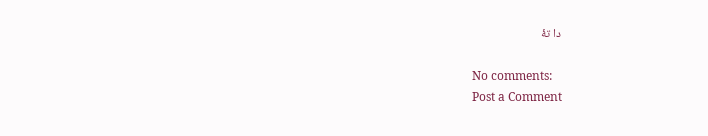دا تۀ

No comments:
Post a Comment